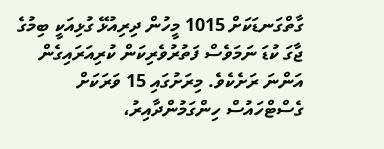ގާތްގަނޑަކަށް 1015 މީހުން ދިރިއުޅޭ ގުޅިއަކީ ބިމުގެ ޖާގަ ކުޑަ ނަމަވެސް ފަތުރުވެރިކަން ކުރިއަރައިގެން އަންނަ ރަށެކެވެ. މިރަށުގައި 15 ވަރަކަށް ގެސްޓްހައުސް ހިންގަމުންދާއިރު،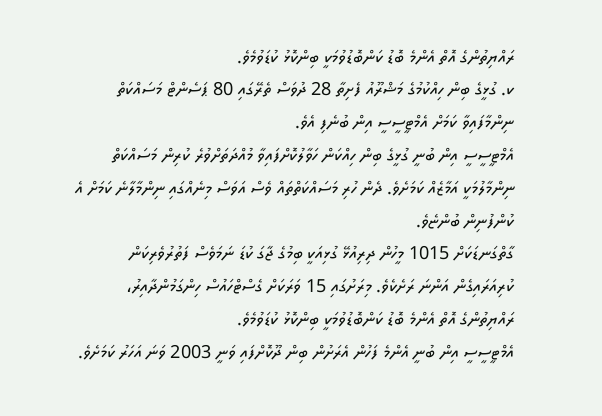ރައްޔިތުންގެ އޮތް އެންމެ ބޮޑު ކަންބޮޑުވުމަކީ ބިންކޮޅު ކުޑަވުމެވެ.
ކ. ގުޅީގެ ބިން ހިއްކުމުގެ މަޝްރޫއު ފެށިތާ 28 ދުވަސް ތެރޭގައި 80 ޕަސެންޓް މަސައްކަތް ނިންމާފައިވާ ކަމަށް އެމްޓީސީސީ އިން ބުނެފި އެވެ.
އެމްޓީސީސީ އިން ބުނީ ގުޅީގެ ބިން ހިއްކަން ހަވާލުކޮށްފައިވާ މުއްދަތަށްވުރެ ކުރިން މަސައްކަތް ނިންމާލުމަކީ އަމާޒެއް ކަމަށެވެ. ދެން ހުރި މަސައްކަތްތައް ވެސް އަވަސް މިނެއްގައި ނިންމާލާނެ ކަމަށް އެ ކުންފުނިން ބުންޏެވެ.
ގާތްގަނޑަކަށް 1015 މީހުން ދިރިއުޅޭ ގުޅިއަކީ ބިމުގެ ޖާގަ ކުޑަ ނަމަވެސް ފަތުރުވެރިކަން ކުރިއަރައިގެން އަންނަ ރަށެކެވެ. މިރަށުގައި 15 ވަރަކަށް ގެސްޓްހައުސް ހިންގަމުންދާއިރު، ރައްޔިތުންގެ އޮތް އެންމެ ބޮޑު ކަންބޮޑުވުމަކީ ބިންކޮޅު ކުޑަވުމެވެ.
އެމްޓީސީސީ އިން ބުނީ އެންމެ ފަހުން އެރަށުން ބިން ދޫކޮށްފައި ވަނީ 2003 ވަނަ އަހަރު ކަމަށެވެ.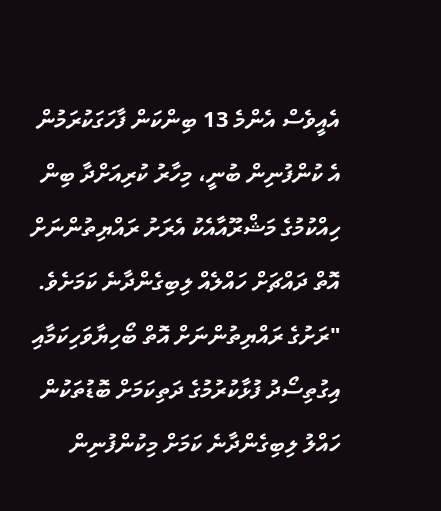އެއީވެސް އެންމެ 13 ބިންކަން ފާހަގަކުރަމުން އެ ކުންފުނިން ބުނީ، މިހާރު ކުރިއަށްދާ ބިން ހިއްކުމުގެ މަޝްރޫއާއެކު އެރަށު ރައްޔިތުންނަށް އޮތް ދައްޗަށް ހައްލެއް ލިބިގެންދާނެ ކަމަށެވެ.
"ރަށުގެ ރައްޔިތުންނަށް އޮތް ބޯހިޔާވަހިކަމާއި އިގުތިސޯދު ފުޅާކުރުމުގެ ދަތިކަމަށް ބޮޑުތަކުން ހައްލު ލިބިގެންދާނެ ކަމަށް މިކުންފުނިން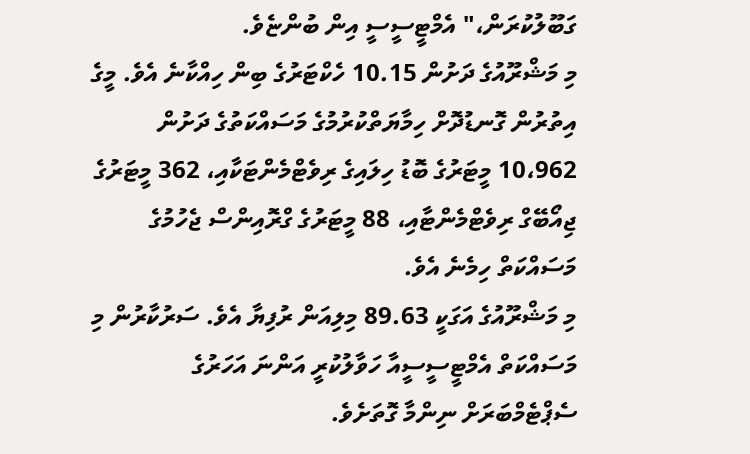ގަބޫލުކުރަން،" އެމްޓީސީސީ އިން ބުންޏެވެ.
މި މަޝްރޫއުގެ ދަށުން 10.15 ހެކްޓަރުގެ ބިން ހިއްކާނެ އެވެ. މީގެ އިތުރުން ގޮނޑުދޮށް ހިމާޔަތްކުރުމުގެ މަސައްކަތުގެ ދަށުން 10،962 މީޓަރުގެ ބޮޑު ހިލައިގެ ރިވެޓްމެންޓަކާއި، 362 މީޓަރުގެ ޖިއޯބޭގް ރިވެޓްމެންޓާއި، 88 މީޓަރުގެ ގްރޮއިންސް ޖެހުމުގެ މަސައްކަތް ހިމެނެ އެވެ.
މި މަޝްރޫއުގެ އަގަކީ 89.63 މިލިއަން ރުފިޔާ އެވެ. ސަރުކާރުން މި މަސައްކަތް އެމްޓީސީސީއާ ހަވާލުކުރީ އަންނަ އަހަރުގެ ސެޕްޓެމްބަރަށް ނިންމާ ގޮތަށެވެ.